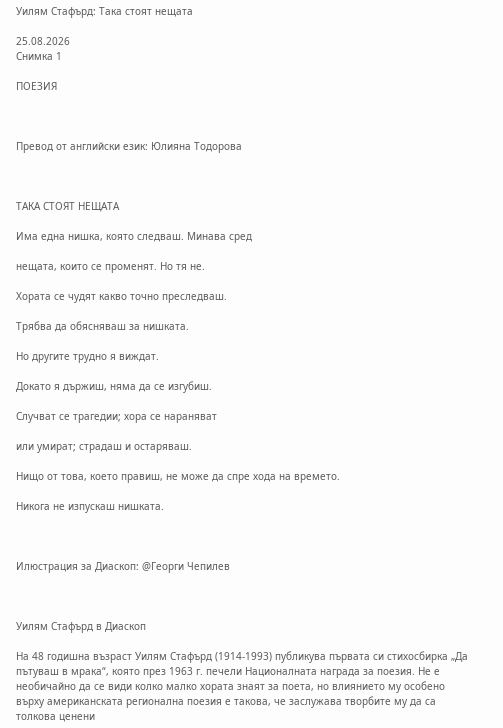Уилям Стафърд: Така стоят нещата

25.08.2026
Снимка 1

ПОЕЗИЯ



Превод от английски език: Юлияна Тодорова



ТАКА СТОЯТ НЕЩАТА

Има една нишка, която следваш. Минава сред

нещата, които се променят. Но тя не.

Хората се чудят какво точно преследваш.

Трябва да обясняваш за нишката.

Но другите трудно я виждат.

Докато я държиш, няма да се изгубиш.

Случват се трагедии; хора се нараняват

или умират; страдаш и остаряваш.

Нищо от това, което правиш, не може да спре хода на времето.

Никога не изпускаш нишката.



Илюстрация за Диаскоп: @Георги Чепилев



Уилям Стафърд в Диаскоп

На 48 годишна възраст Уилям Стафърд (1914-1993) публикува първата си стихосбирка „Да пътуваш в мрака“, която през 1963 г. печели Националната награда за поезия. Не е необичайно да се види колко малко хората знаят за поета, но влиянието му особено върху американската регионална поезия е такова, че заслужава творбите му да са толкова ценени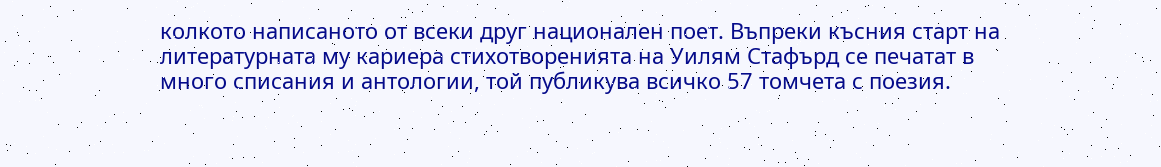колкото написаното от всеки друг национален поет. Въпреки късния старт на литературната му кариера стихотворенията на Уилям Стафърд се печатат в много списания и антологии, той публикува всичко 57 томчета с поезия.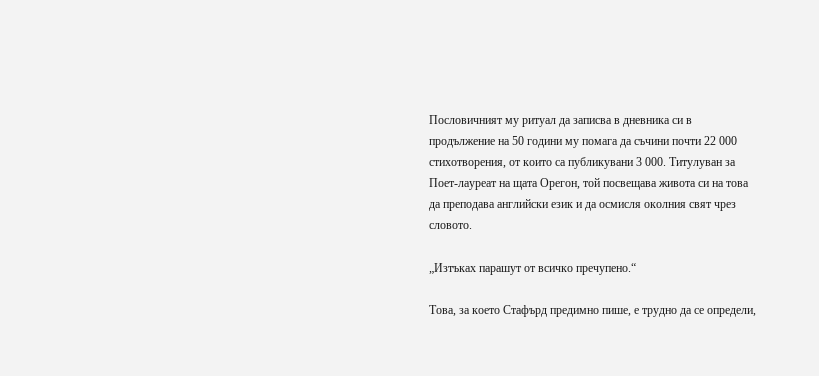Пословичният му ритуал да записва в дневника си в продължение на 50 години му помага да съчини почти 22 000 стихотворения, от които са публикувани 3 000. Титулуван за Поет-лауреат на щата Орегон, той посвещава живота си на това да преподава английски език и да осмисля околния свят чрез словото.

„Изтъках парашут от всичко пречупено.“

Това, за което Стафърд предимно пише, е трудно да се определи,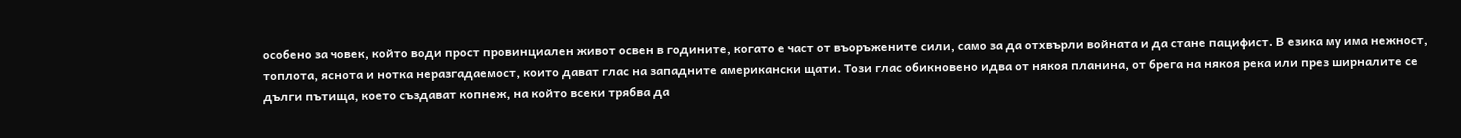особено за човек, който води прост провинциален живот освен в годините, когато е част от въоръжените сили, само за да отхвърли войната и да стане пацифист. В езика му има нежност, топлота, яснота и нотка неразгадаемост, които дават глас на западните американски щати. Този глас обикновено идва от някоя планина, от брега на някоя река или през ширналите се дълги пътища, което създават копнеж, на който всеки трябва да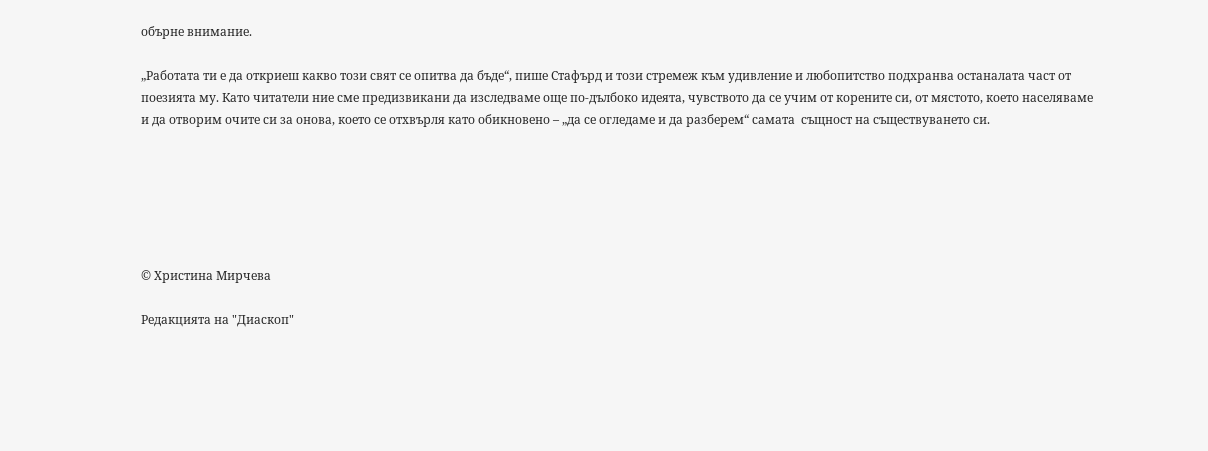обърне внимание.

„Работата ти е да откриеш какво този свят се опитва да бъде“, пише Стафърд и този стремеж към удивление и любопитство подхранва останалата част от поезията му. Като читатели ние сме предизвикани да изследваме още по-дълбоко идеята, чувството да се учим от корените си, от мястото, което населяваме и да отворим очите си за онова, което се отхвърля като обикновено – „да се огледаме и да разберем“ самата  същност на съществуването си.






© Христина Мирчева

Редакцията на "Диаскоп"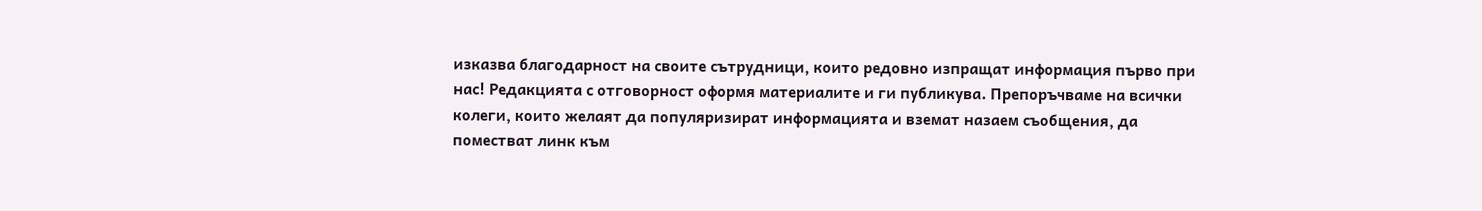изказва благодарност на своите сътрудници, които редовно изпращат информация първо при нас! Редакцията с отговорност оформя материалите и ги публикува. Препоръчваме на всички колеги, които желаят да популяризират информацията и вземат назаем съобщения, да поместват линк към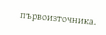първоизточника.